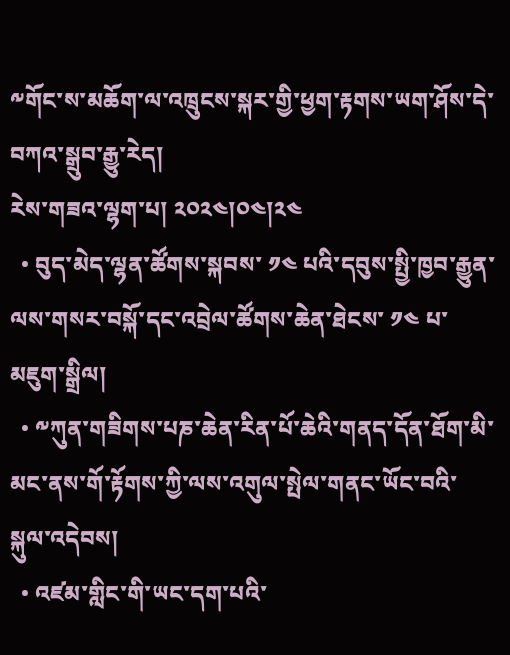༸གོང་ས་མཆོག་ལ་འཁྲུངས་སྐར་གྱི་ཕྱག་རྟགས་ཡག་ཤོས་དེ་བཀའ་སྒྲུབ་རྒྱུ་རེད།
རེས་གཟའ་ལྷག་པ། ༢༠༢༤།༠༤།༢༤
  • བུད་མེད་ལྷན་ཚོགས་སྐབས་ ༡༤ པའི་དབུས་སྤྱི་ཁྱབ་རྒྱུན་ལས་གསར་བསྐོ་དང་འབྲེལ་ཚོགས་ཆེན་ཐེངས་ ༡༤ པ་མཇུག་སྒྲིལ།
  • ༸ཀུན་གཟིགས་པཎ་ཆེན་རིན་པོ་ཆེའི་གནད་དོན་ཐོག་མི་མང་ནས་གོ་རྟོགས་ཀྱི་ལས་འགུལ་སྤེལ་གནང་ཡོང་བའི་སྐུལ་འདེབས།
  • འཛམ་གླིང་གི་ཡང་དག་པའི་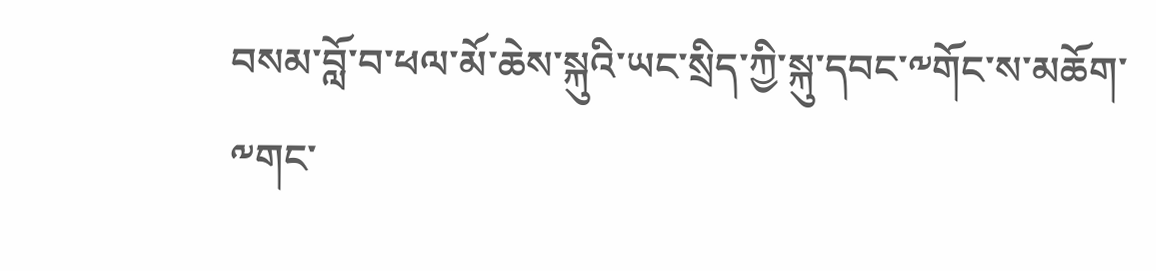བསམ་བློ་བ་ཕལ་མོ་ཆེས་སྐུའི་ཡང་སྲིད་ཀྱི་སྐུ་དབང་༸གོང་ས་མཆོག་༸གང་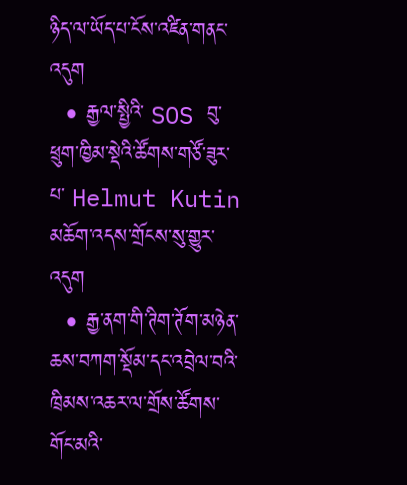ཉིད་ལ་ཡོད་པ་ངོས་འཛིན་གནང་འདུག
  • རྒྱལ་སྤྱིའི་ SOS བུ་ཕྲུག་ཁྱིམ་སྡེའི་ཚོགས་གཙོ་ཟུར་པ་ Helmut Kutin མཆོག་འདས་གྲོངས་སུ་གྱུར་འདུག
  • རྒྱ་ནག་གི་ཊིག་ཊོག་མཉེན་ཆས་བཀག་སྡོམ་དང་འབྲེལ་བའི་ཁྲིམས་འཆར་ལ་གྲོས་ཚོགས་གོང་མའི་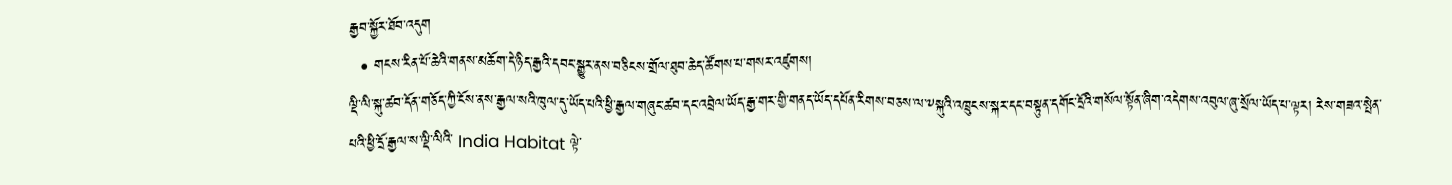རྒྱབ་སྐྱོར་ཐོབ་འདུག
  • གངས་རིན་པོ་ཆེའི་གནས་མཆོག་དེ་ཉིད་རྒྱའི་དབང་སྒྱུར་ནས་བཅིངས་གྲོལ་ཐུབ་ཆེད་ཚོགས་པ་གསར་འཛུགས།
ལྡི་ལི་སྐུ་ཚབ་དོན་གཅོད་ཀྱི་ངོས་ནས་རྒྱལ་སའི་ཁུལ་དུ་ཡོད་པའི་ཕྱི་རྒྱལ་གཞུང་ཚབ་དང་འབྲེལ་ཡོད་རྒྱ་གར་གྱི་གནད་ཡོད་དཔོན་རིགས་བཅས་ལ་༸སྐུའི་འཁྲུངས་སྐར་དང་བསྟུན་དགོང་དྲོའི་གསོལ་སྟོན་ཞིག་འདེགས་འབུལ་ཞུ་སྲོལ་ཡོད་པ་ལྟར། རེས་གཟའ་སྤེན་པའི་ཕྱི་དྲོ་རྒྱལ་ས་ལྡི་ལིའི་ India Habitat ལྟེ་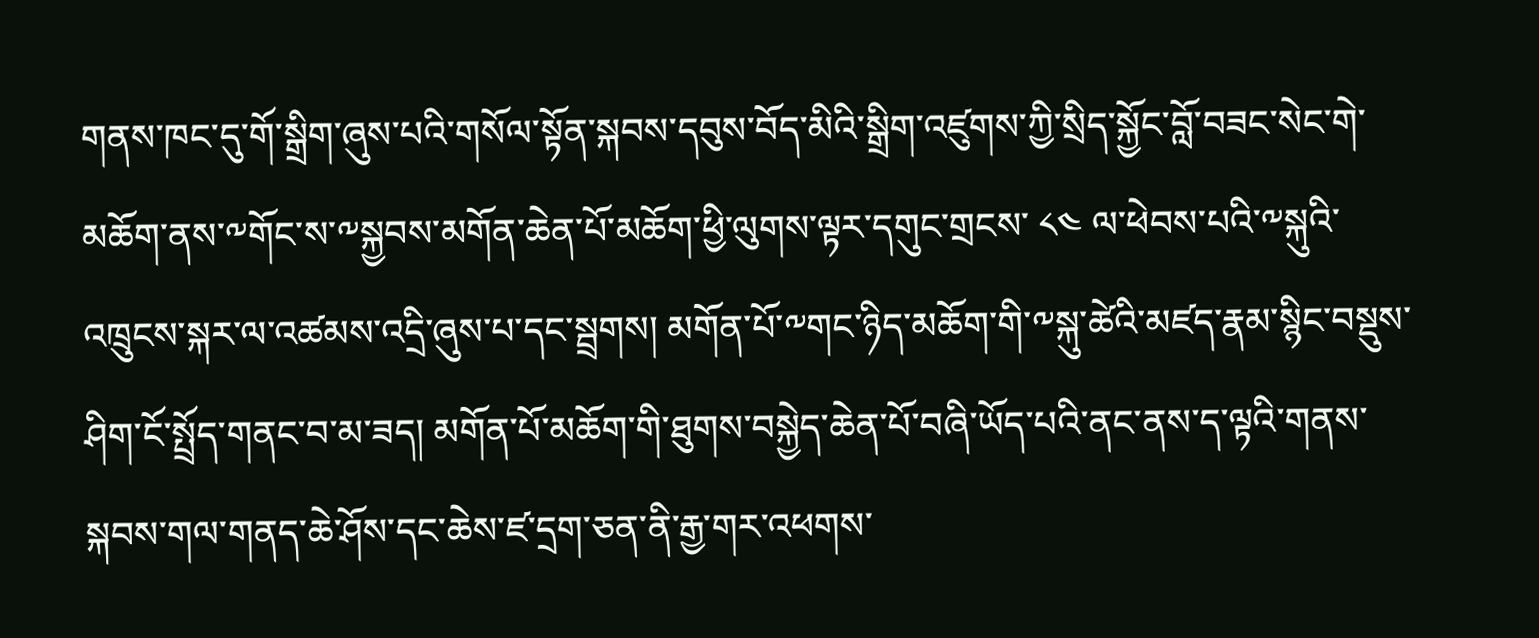གནས་ཁང་དུ་གོ་སྒྲིག་ཞུས་པའི་གསོལ་སྟོན་སྐབས་དབུས་བོད་མིའི་སྒྲིག་འཛུགས་ཀྱི་སྲིད་སྐྱོང་བློ་བཟང་སེང་གེ་མཆོག་ནས་༸གོང་ས་༸སྐྱབས་མགོན་ཆེན་པོ་མཆོག་ཕྱི་ལུགས་ལྟར་དགུང་གྲངས་ ༨༤ ལ་ཕེབས་པའི་༸སྐུའི་འཁྲུངས་སྐར་ལ་འཚམས་འདྲི་ཞུས་པ་དང་སྦྲགས། མགོན་པོ་༸གང་ཉིད་མཆོག་གི་༸སྐུ་ཚེའི་མཛད་རྣམ་སྙིང་བསྡུས་ཤིག་ངོ་སྤྲོད་གནང་བ་མ་ཟད། མགོན་པོ་མཆོག་གི་ཐུགས་བསྐྱེད་ཆེན་པོ་བཞི་ཡོད་པའི་ནང་ནས་ད་ལྟའི་གནས་སྐབས་གལ་གནད་ཆེ་ཤོས་དང་ཆེས་ཛ་དྲག་ཅན་ནི་རྒྱ་གར་འཕགས་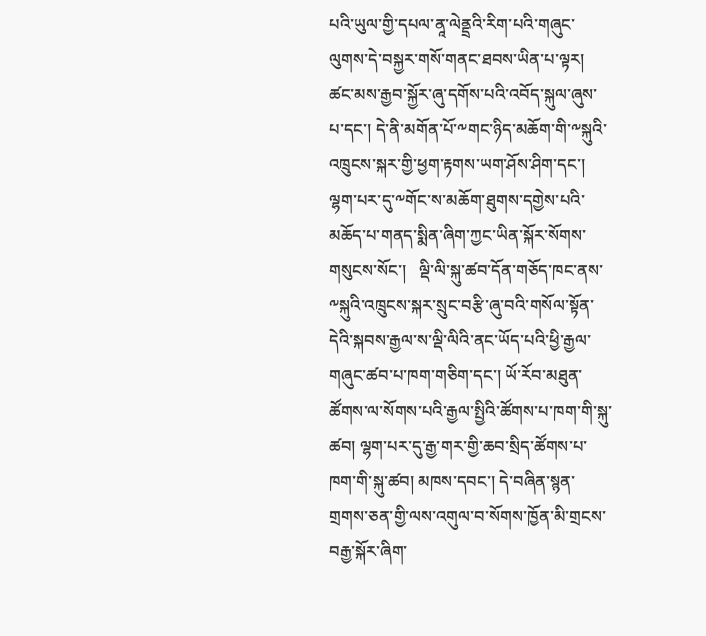པའི་ཡུལ་གྱི་དཔལ་ནཱ་ལེནྡྲའི་རིག་པའི་གཞུང་ལུགས་དེ་བསྐྱར་གསོ་གནང་ཐབས་ཡིན་པ་ལྟར། ཚང་མས་རྒྱབ་སྐྱོར་ཞུ་དགོས་པའི་འབོད་སྐུལ་ཞུས་པ་དང་། དེ་ནི་མགོན་པོ་༸གང་ཉིད་མཆོག་གི་༸སྐུའི་འཁྲུངས་སྐར་གྱི་ཕྱག་རྟགས་ཡག་ཤོས་ཤིག་དང་། ལྷག་པར་དུ་༸གོང་ས་མཆོག་ཐུགས་དགྱེས་པའི་མཆོད་པ་གནད་སྨིན་ཞིག་ཀྱང་ཡིན་སྐོར་སོགས་གསུངས་སོང་།   ལྡི་ལི་སྐུ་ཚབ་དོན་གཅོད་ཁང་ནས་༸སྐུའི་འཁྲུངས་སྐར་སྲུང་བརྩི་ཞུ་བའི་གསོལ་སྟོན་དེའི་སྐབས་རྒྱལ་ས་ལྡི་ལིའི་ནང་ཡོད་པའི་ཕྱི་རྒྱལ་གཞུང་ཚབ་པ་ཁག་གཅིག་དང་། ཡོ་རོབ་མཐུན་ཚོགས་ལ་སོགས་པའི་རྒྱལ་སྤྱིའི་ཚོགས་པ་ཁག་གི་སྐུ་ཚབ། ལྷག་པར་དུ་རྒྱ་གར་གྱི་ཆབ་སྲིད་ཚོགས་པ་ཁག་གི་སྐུ་ཚབ། མཁས་དབང་། དེ་བཞིན་སྙན་གྲགས་ཅན་གྱི་ལས་འགུལ་བ་སོགས་ཁྱོན་མི་གྲངས་བརྒྱ་སྐོར་ཞིག་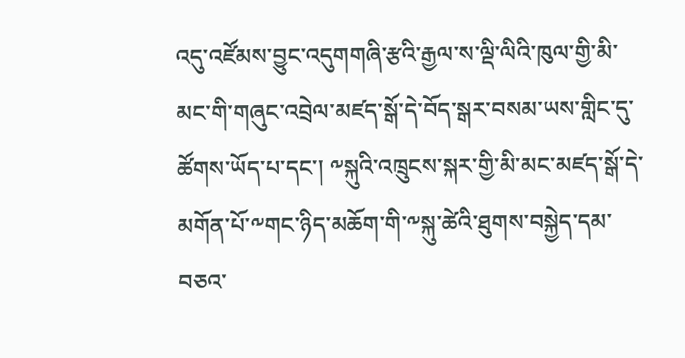འདུ་འཛོམས་བྱུང་འདུགགཞི་རྩའི་རྒྱལ་ས་ལྡི་ལིའི་ཁུལ་གྱི་མི་མང་གི་གཞུང་འབྲེལ་མཛད་སྒོ་དེ་བོད་སྒར་བསམ་ཡས་གླིང་དུ་ཚོགས་ཡོད་པ་དང་། ༸སྐུའི་འཁྲུངས་སྐར་གྱི་མི་མང་མཛད་སྒོ་དེ་མགོན་པོ་༸གང་ཉིད་མཆོག་གི་༸སྐུ་ཚེའི་ཐུགས་བསྐྱེད་དམ་བཅའ་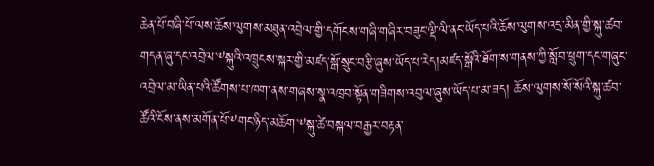ཆེན་པོ་བཞི་པོ་ལས་ཆོས་ལུགས་མཐུན་འབྲེལ་གྱི་དགོངས་གཞི་གཞིར་བཟུང་ལྡི་ལི་ནང་ཡོད་པའི་ཆོས་ལུགས་འདྲ་མིན་གྱི་སྐུ་ཚབ་གདན་ཞུ་དང་འབྲེལ་༸སྐུའི་འཁྲུངས་སྐར་གྱི་མཛད་སྒོ་སྲུང་བརྩི་ཞུས་ཡོད་པ་རེད།མཛད་སྒོའི་ཐོག་ས་གནས་ཀྱི་སློབ་ཕྲུག་དང་གཞུང་འབྲེལ་མ་ཡིན་པའི་ཚོགས་པ་ཁག་ནས་གཞས་སྣ་འཁྲབ་སྟོན་གཟིགས་འབུལ་ཞུས་ཡོད་པ་མ་ཟད། ཆོས་ལུགས་སོ་སོའི་སྐུ་ཚབ་ཚོའི་ངོས་ནས་མགོན་པོ་༸གང་ཉིད་མཆོག་༸སྐུ་ཚེ་བསྐལ་བརྒྱར་བརྟན་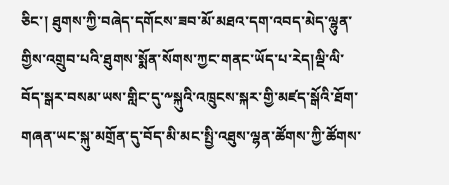ཅིང་། ཐུགས་ཀྱི་བཞེད་དགོངས་ཟབ་མོ་མཐའ་དག་འབད་མེད་ལྷུན་གྱིས་འགྲུབ་པའི་ཐུགས་སྨོན་སོགས་ཀྱང་གནང་ཡོད་པ་རེད།ལྡི་ལི་བོད་སྒར་བསམ་ཡས་གླིང་དུ་༸སྐུའི་འཁྲུངས་སྐར་གྱི་མཛད་སྒོའི་ཐོག་གཞན་ཡང་སྐུ་མགྲོན་དུ་བོད་མི་མང་སྤྱི་འཐུས་ལྷན་ཚོགས་ཀྱི་ཚོགས་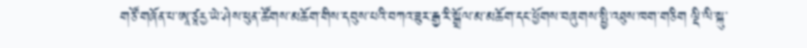གཙོ་གཞོན་པ་ཨཱ་ཙཱརྱ་ཡེ་ཤེས་ཕུན་ཚོགས་མཆོག་གིས་དབུས་པའི་བཀའ་ཟུར་རྒྱ་རི་སྒྲོལ་མ་མཆོག་དང་ཕྱོགས་བཞུགས་སྤྱི་འཐུས་ཁག་གཅིག ལྡི་ལི་སྐུ་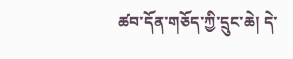ཚབ་དོན་གཅོད་ཀྱི་དྲུང་ཆེ། དེ་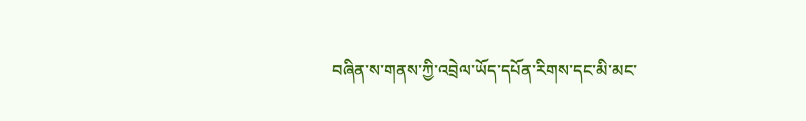བཞིན་ས་གནས་ཀྱི་འབྲེལ་ཡོད་དཔོན་རིགས་དང་མི་མང་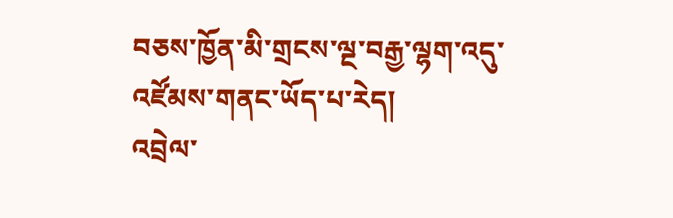བཅས་ཁྱོན་མི་གྲངས་ལྔ་བརྒྱ་ལྷག་འདུ་འཛོམས་གནང་ཡོད་པ་རེད།
འབྲེལ་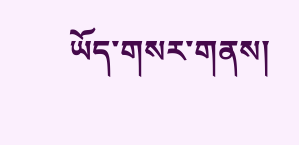ཡོད་གསར་གནས།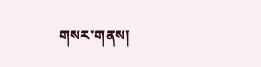གསར་གནས།